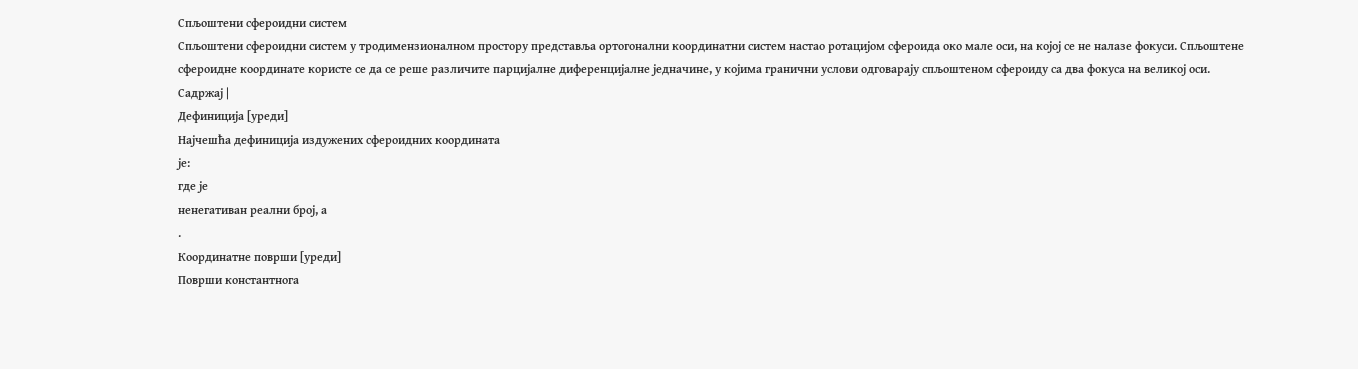Спљоштени сфероидни систем
Спљоштени сфероидни систем у тродимензионалном простору представља ортогонални координатни систем настао ротацијом сфероида око мале оси, на којој се не налазе фокуси. Спљоштене сфероидне координате користе се да се реше различите парцијалне диференцијалне једначине, у којима гранични услови одговарају спљоштеном сфероиду са два фокуса на великој оси.
Садржај |
Дефиниција [уреди]
Најчешћа дефиниција издужених сфероидних координата
је:
где је
ненегативан реални број, а
.
Координатне површи [уреди]
Површи константнога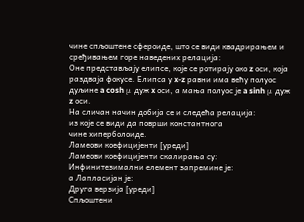чине спљоштене сфероиде, што се види квадрирањем и сређивањем горе наведених релација:
Оне представљају елипсе, које се ротирају око z оси, која раздваја фокусе. Елипса у x-z равни има већу полуос дуљине a cosh μ дуж x оси, а мања полуос је a sinh μ дуж z оси.
На сличан начин добија се и следећа релација:
из које се види да површи константнога
чине хиперболоиде.
Ламеови коефицијенти [уреди]
Ламеови коефицијенти скалирања су:
Инфинитезимални елемент запремине је:
а Лапласијан је:
Друга верзија [уреди]
Спљоштени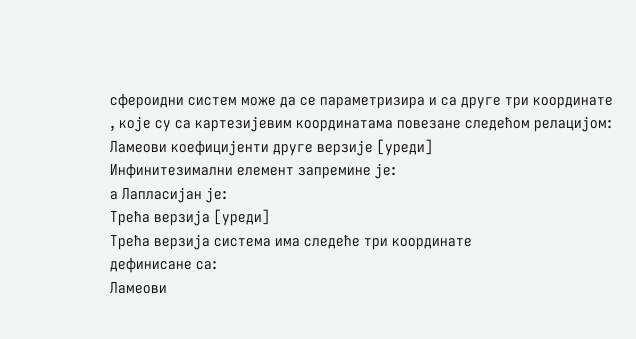сфероидни систем може да се параметризира и са друге три координате
, које су са картезијевим координатама повезане следећом релацијом:
Ламеови коефицијенти друге верзије [уреди]
Инфинитезимални елемент запремине је:
а Лапласијан је:
Трећа верзија [уреди]
Трећа верзија система има следеће три координате
дефинисане са:
Ламеови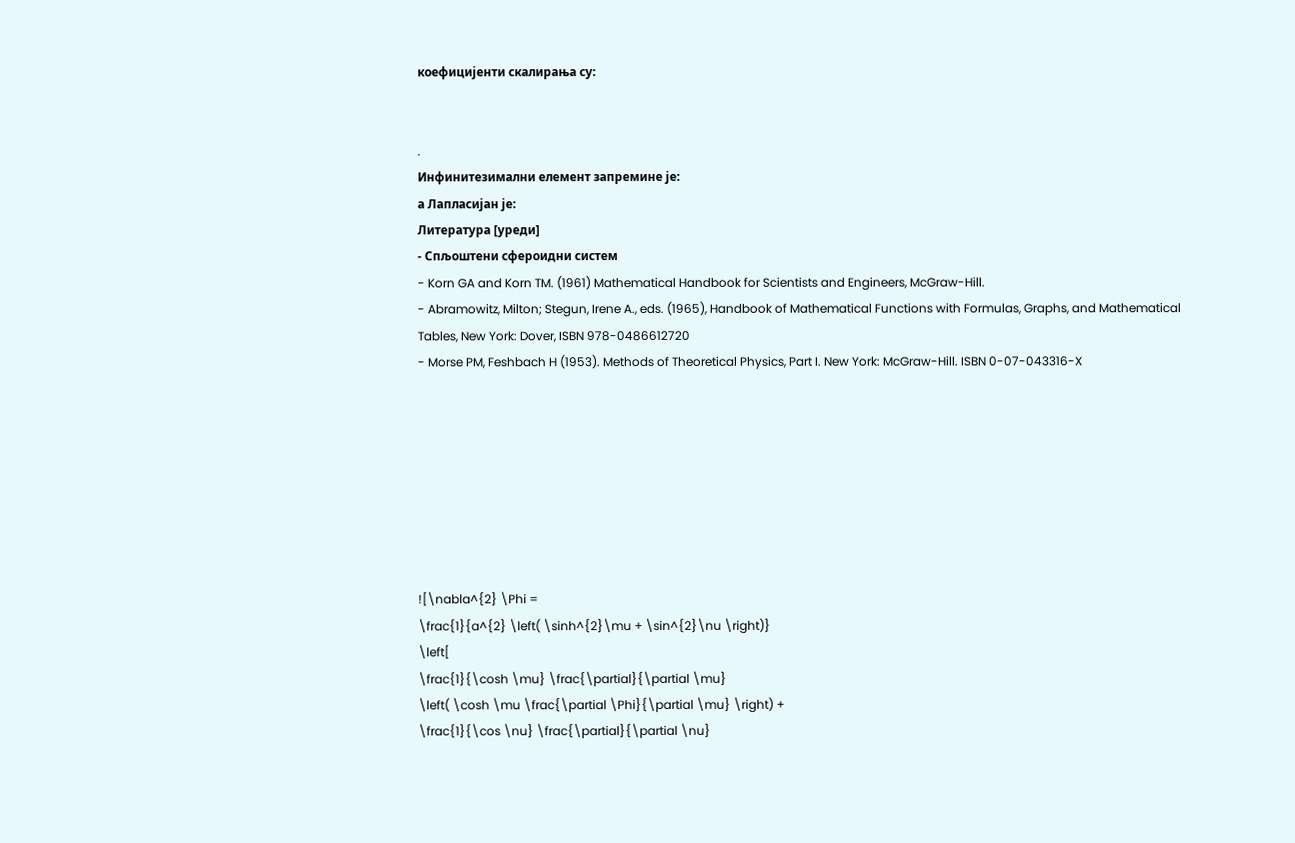коефицијенти скалирања су:


.
Инфинитезимални елемент запремине је:
а Лапласијан је:
Литература [уреди]
- Спљоштени сфероидни систем
- Korn GA and Korn TM. (1961) Mathematical Handbook for Scientists and Engineers, McGraw-Hill.
- Abramowitz, Milton; Stegun, Irene A., eds. (1965), Handbook of Mathematical Functions with Formulas, Graphs, and Mathematical Tables, New York: Dover, ISBN 978-0486612720
- Morse PM, Feshbach H (1953). Methods of Theoretical Physics, Part I. New York: McGraw-Hill. ISBN 0-07-043316-X








![\nabla^{2} \Phi =
\frac{1}{a^{2} \left( \sinh^{2}\mu + \sin^{2}\nu \right)}
\left[
\frac{1}{\cosh \mu} \frac{\partial}{\partial \mu}
\left( \cosh \mu \frac{\partial \Phi}{\partial \mu} \right) +
\frac{1}{\cos \nu} \frac{\partial}{\partial \nu}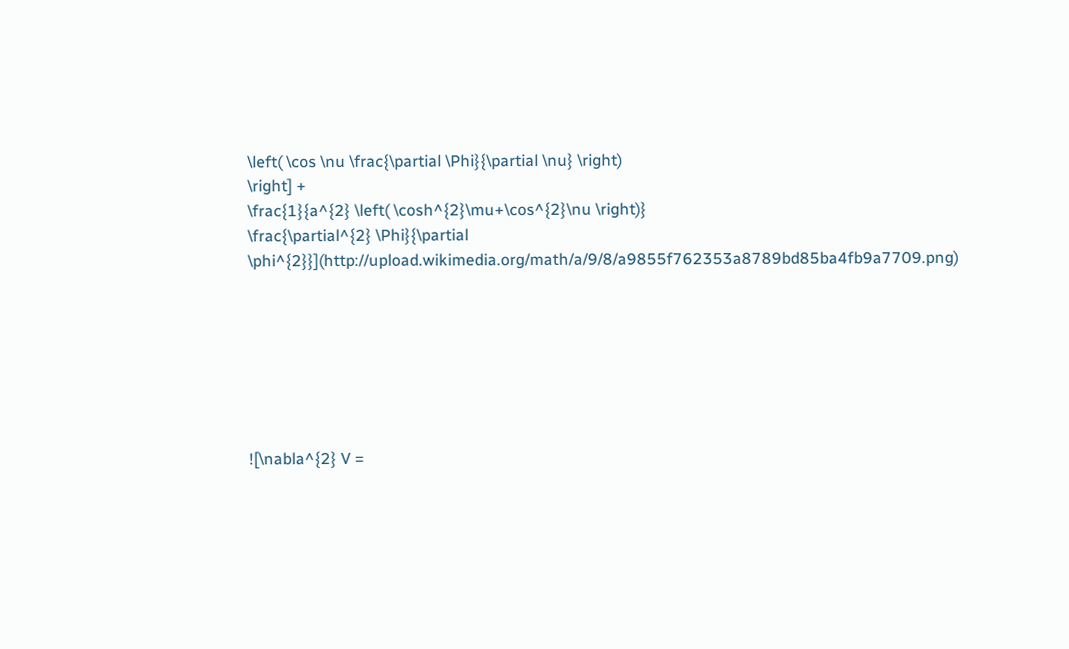\left( \cos \nu \frac{\partial \Phi}{\partial \nu} \right)
\right] +
\frac{1}{a^{2} \left( \cosh^{2}\mu+\cos^{2}\nu \right)}
\frac{\partial^{2} \Phi}{\partial \phi^{2}}](http://upload.wikimedia.org/math/a/9/8/a9855f762353a8789bd85ba4fb9a7709.png)







![\nabla^{2} V =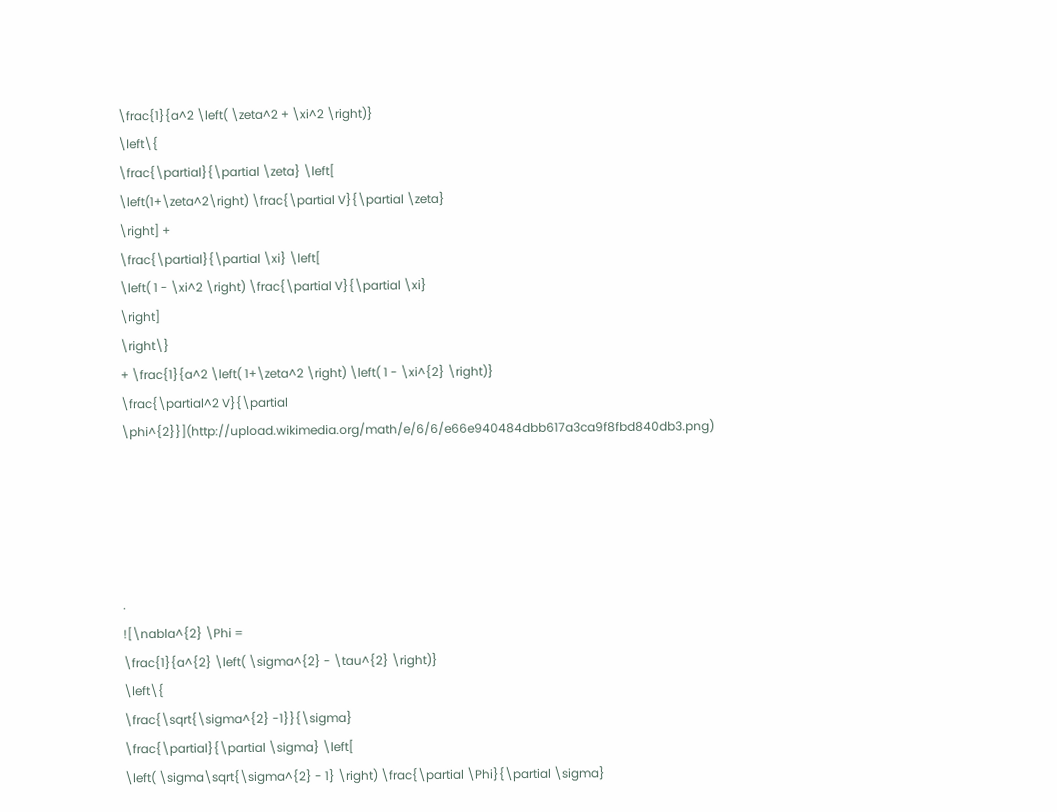\frac{1}{a^2 \left( \zeta^2 + \xi^2 \right)}
\left\{
\frac{\partial}{\partial \zeta} \left[
\left(1+\zeta^2\right) \frac{\partial V}{\partial \zeta}
\right] +
\frac{\partial}{\partial \xi} \left[
\left( 1 - \xi^2 \right) \frac{\partial V}{\partial \xi}
\right]
\right\}
+ \frac{1}{a^2 \left( 1+\zeta^2 \right) \left( 1 - \xi^{2} \right)}
\frac{\partial^2 V}{\partial \phi^{2}}](http://upload.wikimedia.org/math/e/6/6/e66e940484dbb617a3ca9f8fbd840db3.png)





.
![\nabla^{2} \Phi =
\frac{1}{a^{2} \left( \sigma^{2} - \tau^{2} \right)}
\left\{
\frac{\sqrt{\sigma^{2} -1}}{\sigma}
\frac{\partial}{\partial \sigma} \left[
\left( \sigma\sqrt{\sigma^{2} - 1} \right) \frac{\partial \Phi}{\partial \sigma}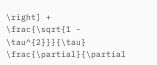\right] +
\frac{\sqrt{1 - \tau^{2}}}{\tau}
\frac{\partial}{\partial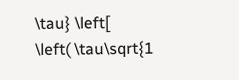\tau} \left[
\left( \tau\sqrt{1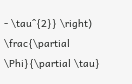- \tau^{2}} \right) \frac{\partial \Phi}{\partial \tau}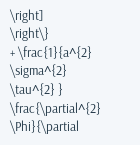\right]
\right\}
+ \frac{1}{a^{2} \sigma^{2} \tau^{2} }
\frac{\partial^{2} \Phi}{\partial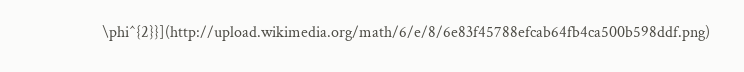\phi^{2}}](http://upload.wikimedia.org/math/6/e/8/6e83f45788efcab64fb4ca500b598ddf.png)